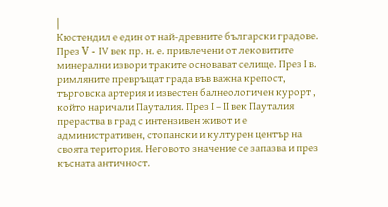|
Кюстендил е един от най-древните български градове.
През V - ІV век пр. н. е. привлечени от лековитите минерални извори траките основават селище. През І в. римляните превръщат града във важна крепост, търговска артерия и известен балнеологичен курорт , който наричали Пауталия. През І – ІІ век Пауталия прераства в град с интензивен живот и е административен, стопански и културен център на своята територия. Неговото значение се запазва и през късната античност.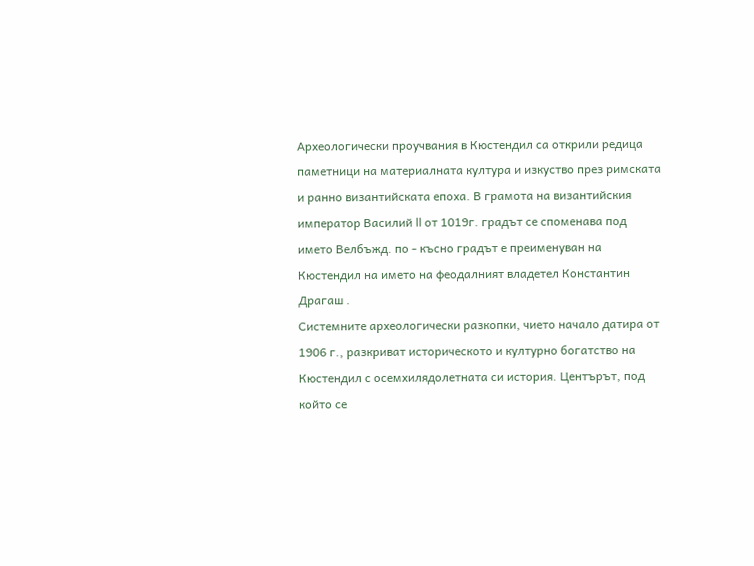Археологически проучвания в Кюстендил са открили редица паметници на материалната култура и изкуство през римската и ранно византийската епоха. В грамота на византийския император Василий II от 1019г. градът се споменава под името Велбъжд. по - късно градът е преименуван на Кюстендил на името на феодалният владетел Константин Драгаш .
Системните археологически разкопки, чието начало датира от 1906 г., разкриват историческото и културно богатство на Кюстендил с осемхилядолетната си история. Центърът, под който се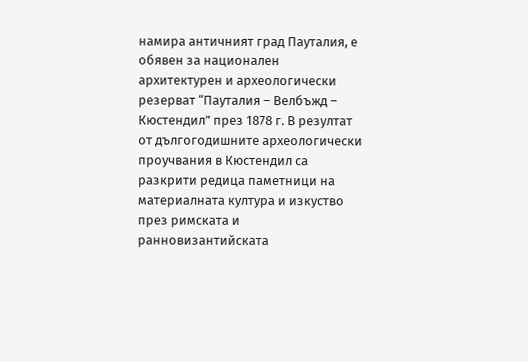намира античният град Пауталия, е обявен за национален архитектурен и археологически резерват “Пауталия – Велбъжд – Кюстендил” през 1878 г. В резултат от дългогодишните археологически проучвания в Кюстендил са разкрити редица паметници на материалната култура и изкуство през римската и ранновизантийската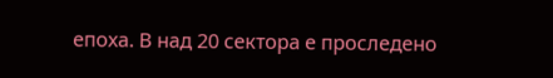епоха. В над 20 сектора е проследено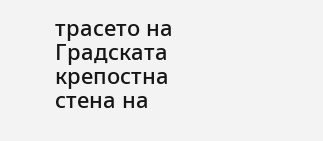трасето на Градската крепостна стена на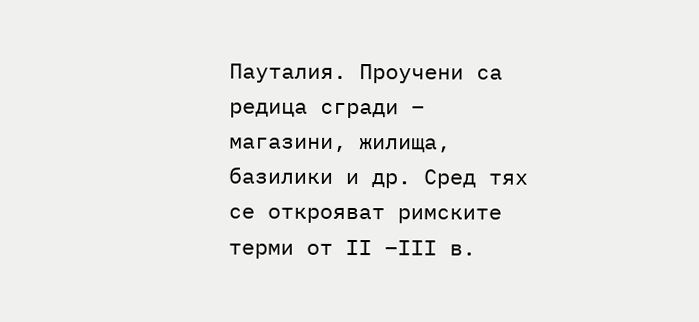Пауталия. Проучени са редица сгради – магазини, жилища, базилики и др. Сред тях се открояват римските терми от ІІ –ІІІ в.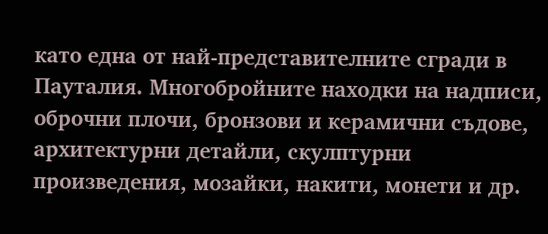като една от най-представителните сгради в Пауталия. Многобройните находки на надписи, оброчни плочи, бронзови и керамични съдове, архитектурни детайли, скулптурни произведения, мозайки, накити, монети и др.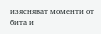изясняват моменти от бита и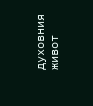духовния живот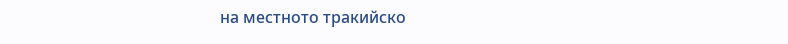на местното тракийско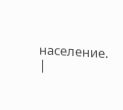население.
|